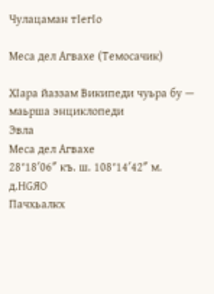Чулацаман тӀегӀо

Меса дел Агвахе (Темосачик)

ХӀара йаззам Википеди чуьра бу — маьрша энциклопеди
Эвла
Меса дел Агвахе
28°18′06″ къ. ш. 108°14′42″ м. д.HGЯO
Пачхьалкх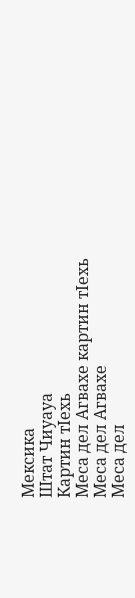Мексика
Штат Чиуауа
Картин тӀехь
Меса дел Агвахе картин тӀехь
Меса дел Агвахе
Меса дел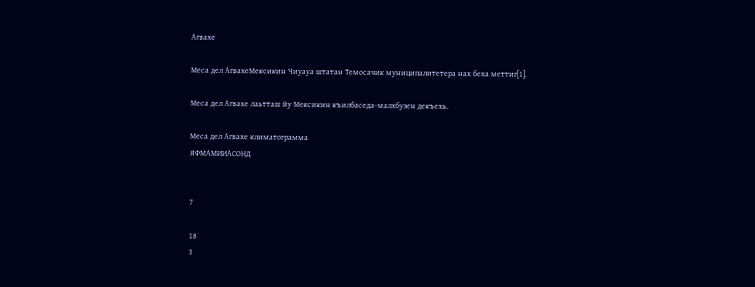Агвахе

Меса дел АгвахеМексикин Чиуауа штатан Темосачик муниципалитетера нах беха меттиг[1].

Меса дел Агвахе лаьтташ йу Мексикин къилбаседа-малхбузен декъехь.

Меса дел Агвахе климатограмма
ЯФМАМИИАСОНД


7

18
3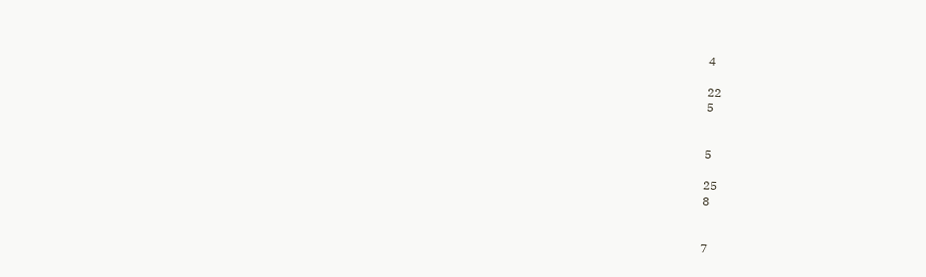4

22
5


5

25
8


7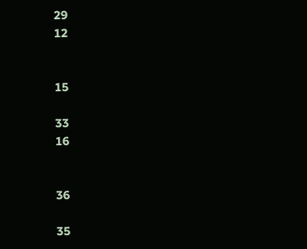29
12


15

33
16


36

35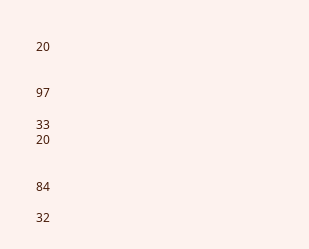20


97

33
20


84

32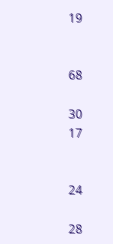19


68

30
17


24

28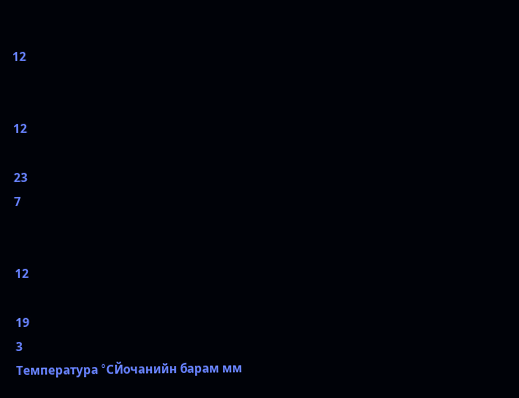12


12

23
7


12

19
3
Температура °CЙочанийн барам мм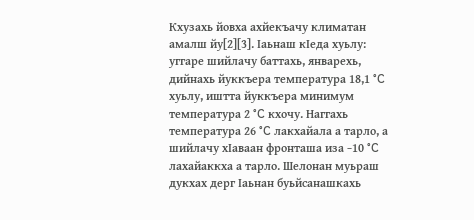Кхузахь йовха ахйекъачу климатан амалш йу[2][3]. Ӏаьнаш кӀеда хуьлу: уггаре шийлачу баттахь, январехь, дийнахь йуккъера температура 18,1 °C хуьлу, иштта йуккъера минимум температура 2 °C кхочу. Наггахь температура 26 °C лакхайала а тарло, а шийлачу хӀаваан фронташа иза −10 °C лахайаккха а тарло. Шелонан муьраш дукхах дерг Ӏаьнан буьйсанашкахь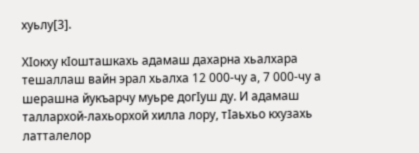хуьлу[3].

ХӀокху кӀошташкахь адамаш дахарна хьалхара тешаллаш вайн эрал хьалха 12 000-чу а, 7 000-чу а шерашна йукъарчу муьре догӀуш ду. И адамаш таллархой-лахьорхой хилла лору, тӀаьхьо кхузахь латталелор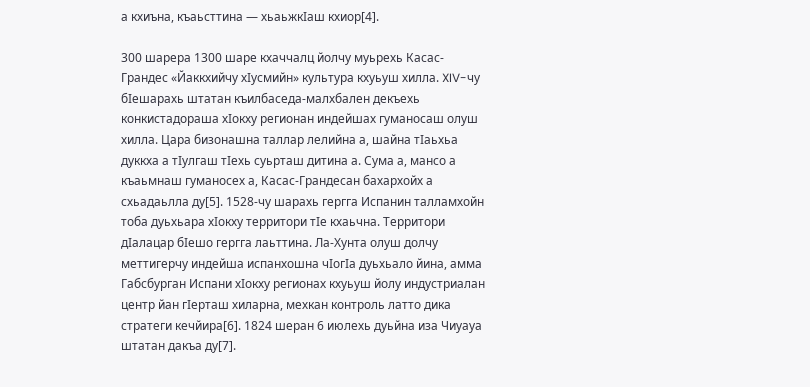а кхиъна, къаьсттина — хьаьжкӀаш кхиор[4].

300 шарера 1300 шаре кхаччалц йолчу муьрехь Касас-Грандес «Йаккхийчу хӀусмийн» культура кхуьуш хилла. XIV-чу бӀешарахь штатан къилбаседа-малхбален декъехь конкистадораша хӀокху регионан индейшах гуманосаш олуш хилла. Цара бизонашна таллар лелийна а, шайна тӀаьхьа дуккха а тӀулгаш тӀехь суьрташ дитина а. Сума а, мансо а къаьмнаш гуманосех а, Касас-Грандесан бахархойх а схьадаьлла ду[5]. 1528-чу шарахь гергга Испанин талламхойн тоба дуьхьара хӀокху территори тӀе кхаьчна. Территори дӀалацар бӀешо гергга лаьттина. Ла-Хунта олуш долчу меттигерчу индейша испанхошна чӀогӀа дуьхьало йина, амма Габсбурган Испани хӀокху регионах кхуьуш йолу индустриалан центр йан гӀерташ хиларна, мехкан контроль латто дика стратеги кечйира[6]. 1824 шеран 6 июлехь дуьйна иза Чиуауа штатан дакъа ду[7].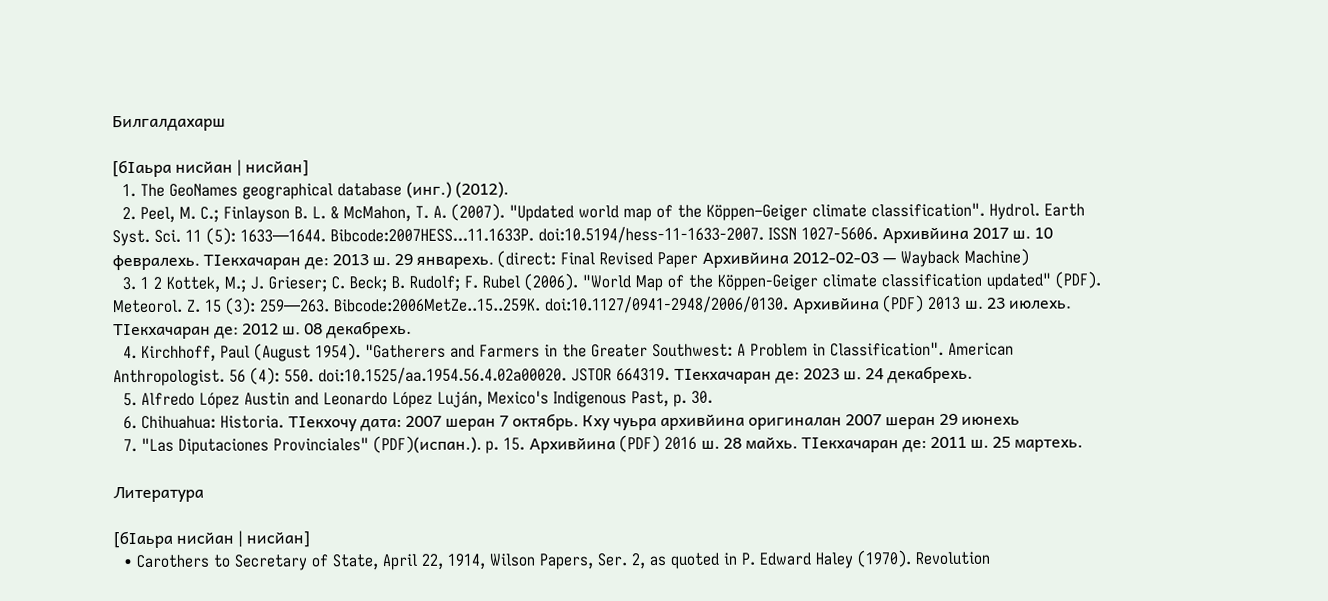Билгалдахарш

[бӀаьра нисйан | нисйан]
  1. The GeoNames geographical database (инг.) (2012).
  2. Peel, M. C.; Finlayson B. L. & McMahon, T. A. (2007). "Updated world map of the Köppen–Geiger climate classification". Hydrol. Earth Syst. Sci. 11 (5): 1633—1644. Bibcode:2007HESS...11.1633P. doi:10.5194/hess-11-1633-2007. ISSN 1027-5606. Архивйина 2017 ш. 10 февралехь. ТӀекхачаран де: 2013 ш. 29 январехь. (direct: Final Revised Paper Архивйина 2012-02-03 — Wayback Machine)
  3. 1 2 Kottek, M.; J. Grieser; C. Beck; B. Rudolf; F. Rubel (2006). "World Map of the Köppen-Geiger climate classification updated" (PDF). Meteorol. Z. 15 (3): 259—263. Bibcode:2006MetZe..15..259K. doi:10.1127/0941-2948/2006/0130. Архивйина (PDF) 2013 ш. 23 июлехь. ТӀекхачаран де: 2012 ш. 08 декабрехь.
  4. Kirchhoff, Paul (August 1954). "Gatherers and Farmers in the Greater Southwest: A Problem in Classification". American Anthropologist. 56 (4): 550. doi:10.1525/aa.1954.56.4.02a00020. JSTOR 664319. ТӀекхачаран де: 2023 ш. 24 декабрехь.
  5. Alfredo López Austin and Leonardo López Luján, Mexico's Indigenous Past, p. 30.
  6. Chihuahua: Historia. ТӀекхочу дата: 2007 шеран 7 октябрь. Кху чуьра архивйина оригиналан 2007 шеран 29 июнехь
  7. "Las Diputaciones Provinciales" (PDF)(испан.). p. 15. Архивйина (PDF) 2016 ш. 28 майхь. ТӀекхачаран де: 2011 ш. 25 мартехь.

Литература

[бӀаьра нисйан | нисйан]
  • Carothers to Secretary of State, April 22, 1914, Wilson Papers, Ser. 2, as quoted in P. Edward Haley (1970). Revolution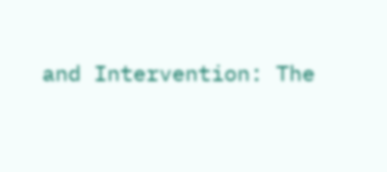and Intervention: The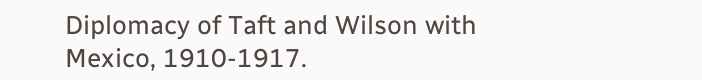Diplomacy of Taft and Wilson with Mexico, 1910-1917.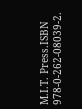M.I.T. Press.ISBN 978-0-262-08039-2.